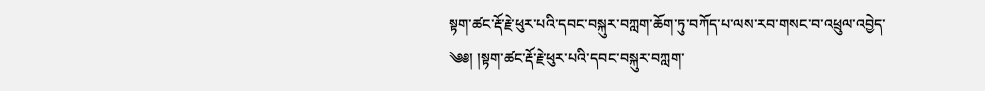སྟག་ཚང་རྡོ་རྗེ་ཕུར་པའི་དབང་བསྐུར་བཀླག་ཆོག་ཏུ་བཀོད་པ་ལས་རབ་གསང་བ་འཕྲུལ་འབྱེད་
༄༅། །སྟག་ཚང་རྡོ་རྗེ་ཕུར་པའི་དབང་བསྐུར་བཀླག་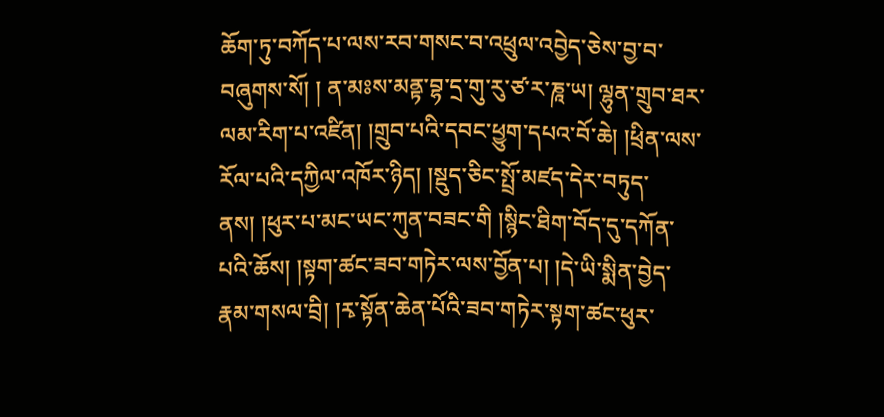ཆོག་ཏུ་བཀོད་པ་ལས་རབ་གསང་བ་འཕྲུལ་འབྱེད་ཅེས་བྱ་བ་བཞུགས་སོ། ། ན་མཿས་མནྟ་བྷ་དྲ་གུ་རུ་ཙ་ར་ཎཱ་ཡ། ལྷུན་གྲུབ་ཐར་ལམ་རིག་པ་འཛིན། །གྲུབ་པའི་དབང་ཕྱུག་དཔའ་བོ་ཆེ། །ཕྲིན་ལས་རོལ་པའི་དཀྱིལ་འཁོར་ཉིད། །སྡུད་ཅིང་སྤྲོ་མཛད་དེར་བཏུད་ནས། །ཕུར་པ་མང་ཡང་ཀུན་བཟང་གི །སྙིང་ཐིག་བོད་དུ་དཀོན་པའི་ཆོས། །སྟག་ཚང་ཟབ་གཏེར་ལས་བྱོན་པ། །དེ་ཡི་སྨིན་བྱེད་རྣམ་གསལ་བྲི། །རྭ་སྟོན་ཆེན་པོའི་ཟབ་གཏེར་སྟག་ཚང་ཕུར་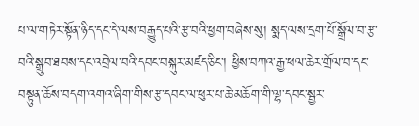པ་ལ་གཏེར་སྟོན་ཉིད་དང་དེ་ལས་བརྒྱུད་པའི་རྩ་བའི་ཕྱག་བཞེས་སུ། སྨད་ལས་དྲག་པོ་སྒྲོལ་བ་རྩ་བའི་སྒྲུབ་ཐབས་དང་འབྲེལ་བའི་དབང་བསྐུར་མཛད་ཅིང་། ཕྱིས་བཀའ་རྒྱ་ཕལ་ཆེར་གྲོལ་བ་དང་བསྟུན་ཆོས་བདག་འགའ་ཞིག་གིས་རྩ་དབང་ལ་ཕུར་པ་ཆེ་མཆོག་གི་ལྷ་དབང་སྦྱར་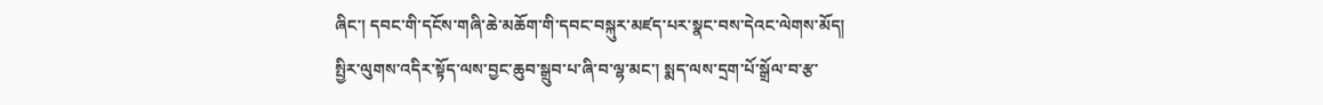ཞིང་། དབང་གི་དངོས་གཞི་ཆེ་མཆོག་གི་དབང་བསྐུར་མཛད་པར་སྣང་བས་དེའང་ལེགས་མོད། སྤྱིར་ལུགས་འདིར་སྟོད་ལས་བྱང་ཆུབ་སྒྲུབ་པ་ཞི་བ་ལྷ་མང་། སྨད་ལས་དྲག་པོ་སྒྲོལ་བ་རྩ་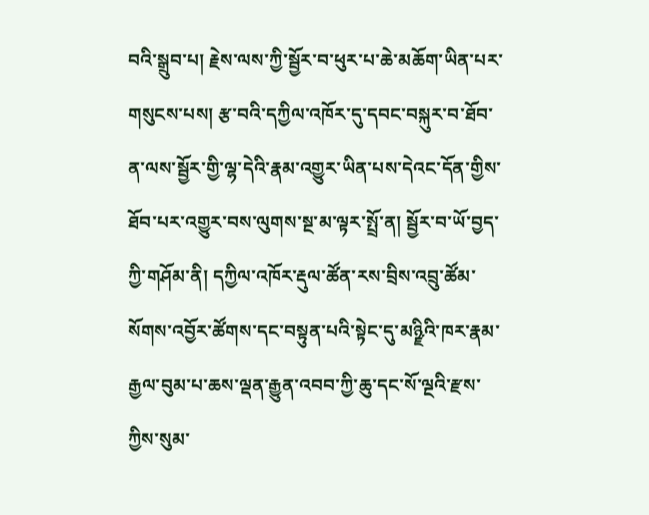བའི་སྒྲུབ་པ། རྗེས་ལས་ཀྱི་སྦྱོར་བ་ཕུར་པ་ཆེ་མཆོག་ཡིན་པར་གསུངས་པས། རྩ་བའི་དཀྱིལ་འཁོར་དུ་དབང་བསྐུར་བ་ཐོབ་ན་ལས་སྦྱོར་གྱི་ལྷ་དེའི་རྣམ་འགྱུར་ཡིན་པས་དེའང་དོན་གྱིས་ཐོབ་པར་འགྱུར་བས་ལུགས་སྔ་མ་ལྟར་སྤྲོ་ན། སྦྱོར་བ་ཡོ་བྱད་ཀྱི་གཤོམ་ནི། དཀྱིལ་འཁོར་རྡུལ་ཚོན་རས་བྲིས་འབྲུ་ཚོམ་སོགས་འབྱོར་ཚོགས་དང་བསྟུན་པའི་སྟེང་དུ་མཉྫིའི་ཁར་རྣམ་རྒྱལ་བུམ་པ་ཆས་ལྡན་རྒྱུན་འབབ་ཀྱི་ཆུ་དང་སོ་ལྔའི་རྫས་ཀྱིས་སུམ་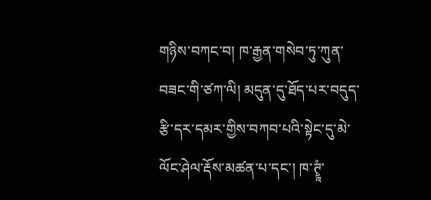གཉིས་བཀང་བ། ཁ་རྒྱན་གསེབ་ཏུ་ཀུན་བཟང་གི་ཙཀ་ལི། མདུན་དུ་ཐོད་པར་བདུད་རྩི་དར་དམར་གྱིས་བཀབ་པའི་སྟེང་དུ་མེ་ལོང་ཤེལ་རྡོས་མཚན་པ་དང་། ཁ་ཊྭཱཾ་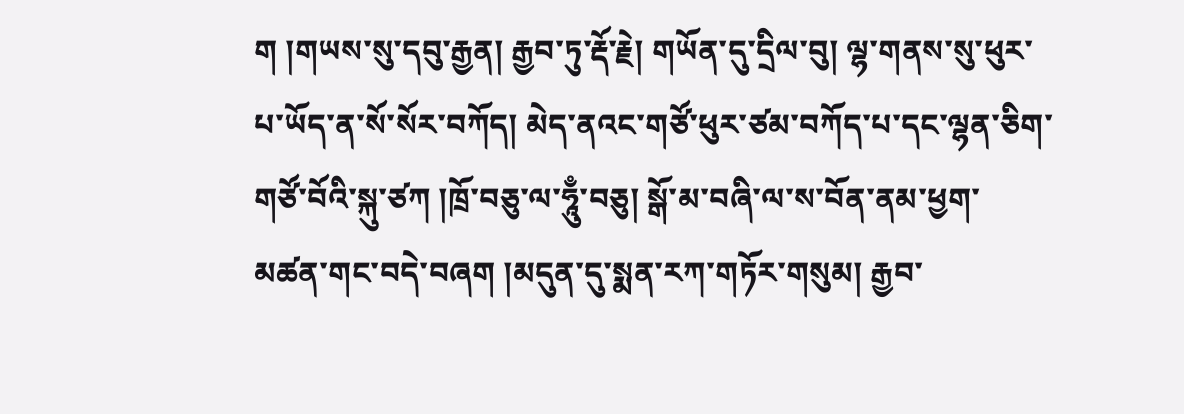ག །གཡས་སུ་དབུ་རྒྱན། རྒྱབ་ཏུ་རྡོ་རྗེ། གཡོན་དུ་དྲིལ་བུ། ལྷ་གནས་སུ་ཕུར་པ་ཡོད་ན་སོ་སོར་བཀོད། མེད་ནའང་གཙོ་ཕུར་ཙམ་བཀོད་པ་དང་ལྷན་ཅིག་གཙོ་བོའི་སྐུ་ཙཀ །ཁྲོ་བཅུ་ལ་ཧཱུྃ་བཅུ། སྒོ་མ་བཞི་ལ་ས་བོན་ནམ་ཕྱག་མཚན་གང་བདེ་བཞག །མདུན་དུ་སྨན་རཀ་གཏོར་གསུམ། རྒྱབ་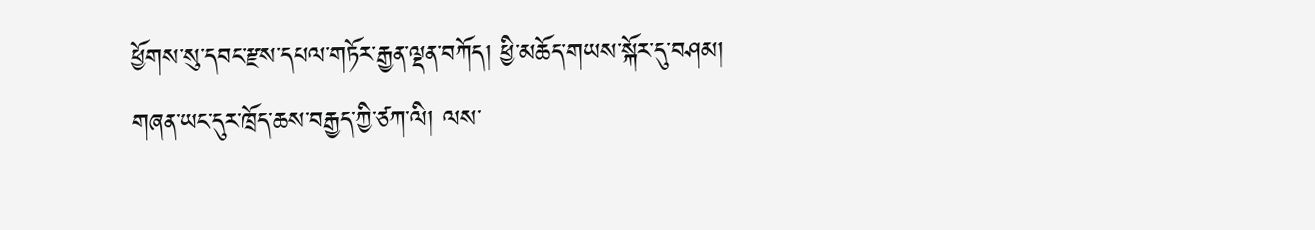ཕྱོགས་སུ་དབང་རྫས་དཔལ་གཏོར་རྒྱན་ལྡན་བཀོད། ཕྱི་མཆོད་གཡས་སྐོར་དུ་བཤམ། གཞན་ཡང་དུར་ཁྲོད་ཆས་བརྒྱད་ཀྱི་ཙཀ་ལི། ལས་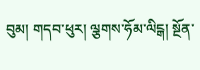བུམ། གདབ་ཕུར། ལྕགས་ཧོམ་ལིངྒ། སྔོན་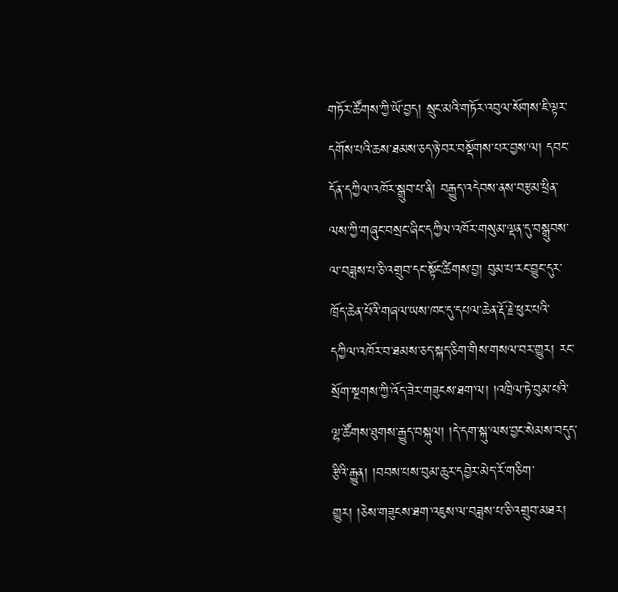གཏོར་ཚོགས་ཀྱི་ཡོ་བྱད། སྲུང་མའི་གཏོར་འབུལ་སོགས་ཇི་ལྟར་དགོས་པའི་ཆས་ཐམས་ཅད་ཉེ་བར་བསྡོགས་པར་བྱས་ལ། དབང་དོན་དཀྱིལ་འཁོར་སྒྲུབ་པ་ནི། བརྒྱུད་འདེབས་ནས་བརྩམ་ཕྲིན་ལས་ཀྱི་གཞུང་བསྲང་ཞིང་དཀྱིལ་འཁོར་གསུམ་ལྡན་དུ་བསྒྲུབས་ལ་བཟླས་པ་ཅི་འགྲུབ་དང་སྟོང་ཚིགས་བྱ། བུམ་པ་རང་བྱུང་དུར་ཁྲོད་ཆེན་པོའི་གཞལ་ཡས་ཁང་དུ་དཔལ་ཆེན་རྡོ་རྗེ་ཕུར་པའི་དཀྱིལ་འཁོར་བ་ཐམས་ཅད་སྐད་ཅིག་གིས་གསལ་བར་གྱུར། རང་སྲོག་སྔགས་ཀྱི་འོད་ཟེར་གཟུངས་ཐག་ལ། །འཁྲིལ་ཏེ་བུམ་པའི་ལྷ་ཚོགས་ཐུགས་རྒྱུད་བསྐུལ། །དེ་དག་སྐུ་ལས་བྱང་སེམས་བདུད་རྩིའི་རྒྱུན། །བབས་པས་བུམ་ཆུར་དབྱེར་མེད་རོ་གཅིག་གྱུར། །ཅེས་གཟུངས་ཐག་འཇུས་ལ་བཟླས་པ་ཅི་འགྲུབ་མཐར།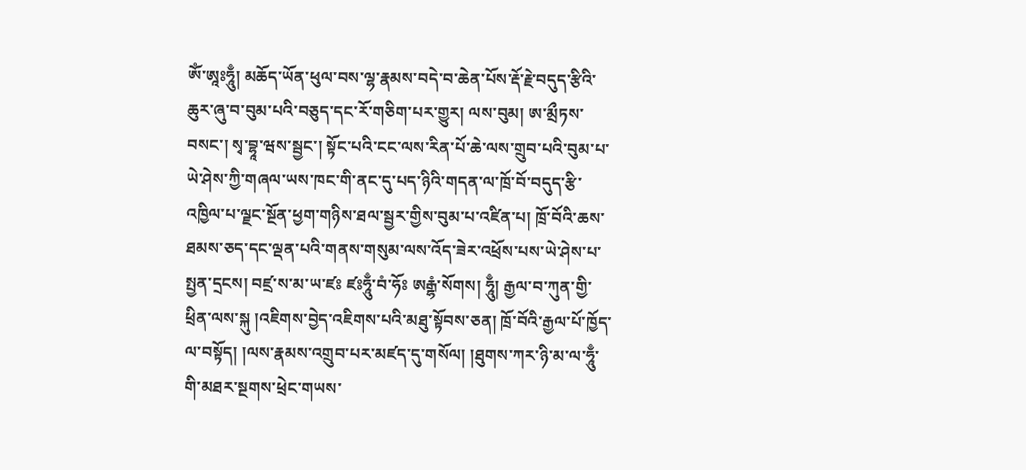ཨོཾ་ཨཱཿཧཱུྃ། མཆོད་ཡོན་ཕུལ་བས་ལྷ་རྣམས་བདེ་བ་ཆེན་པོས་རྡོ་རྗེ་བདུད་རྩིའི་ཆུར་ཞུ་བ་བུམ་པའི་བཅུད་དང་རོ་གཅིག་པར་གྱུར། ལས་བུམ། ཨ་མྲྀཏས་བསང་། སྭ་བྷཱ་ཝས་སྦྱང་། སྟོང་པའི་ངང་ལས་རིན་པོ་ཆེ་ལས་གྲུབ་པའི་བུམ་པ་ཡེ་ཤེས་ཀྱི་གཞལ་ཡས་ཁང་གི་ནང་དུ་པད་ཉིའི་གདན་ལ་ཁྲོ་བོ་བདུད་རྩི་འཁྱིལ་པ་ལྗང་སྔོན་ཕྱག་གཉིས་ཐལ་སྦྱར་གྱིས་བུམ་པ་འཛིན་པ། ཁྲོ་བོའི་ཆས་ཐམས་ཅད་དང་ལྡན་པའི་གནས་གསུམ་ལས་འོད་ཟེར་འཕྲོས་པས་ཡེ་ཤེས་པ་སྤྱན་དྲངས། བཛྲ་ས་མ་ཡ་ཛཿ ཛཿཧཱུྃ་བཾ་ཧོཿ ཨརྒྷཾ་སོགས། ཧཱུྃ། རྒྱལ་བ་ཀུན་གྱི་ཕྲིན་ལས་སྐུ །འཇིགས་བྱེད་འཇིགས་པའི་མཐུ་སྟོབས་ཅན། ཁྲོ་བོའི་རྒྱལ་པོ་ཁྱོད་ལ་བསྟོད། །ལས་རྣམས་འགྲུབ་པར་མཛད་དུ་གསོལ། །ཐུགས་ཀར་ཉི་མ་ལ་ཧཱུྃ་གི་མཐར་སྔགས་ཕྲེང་གཡས་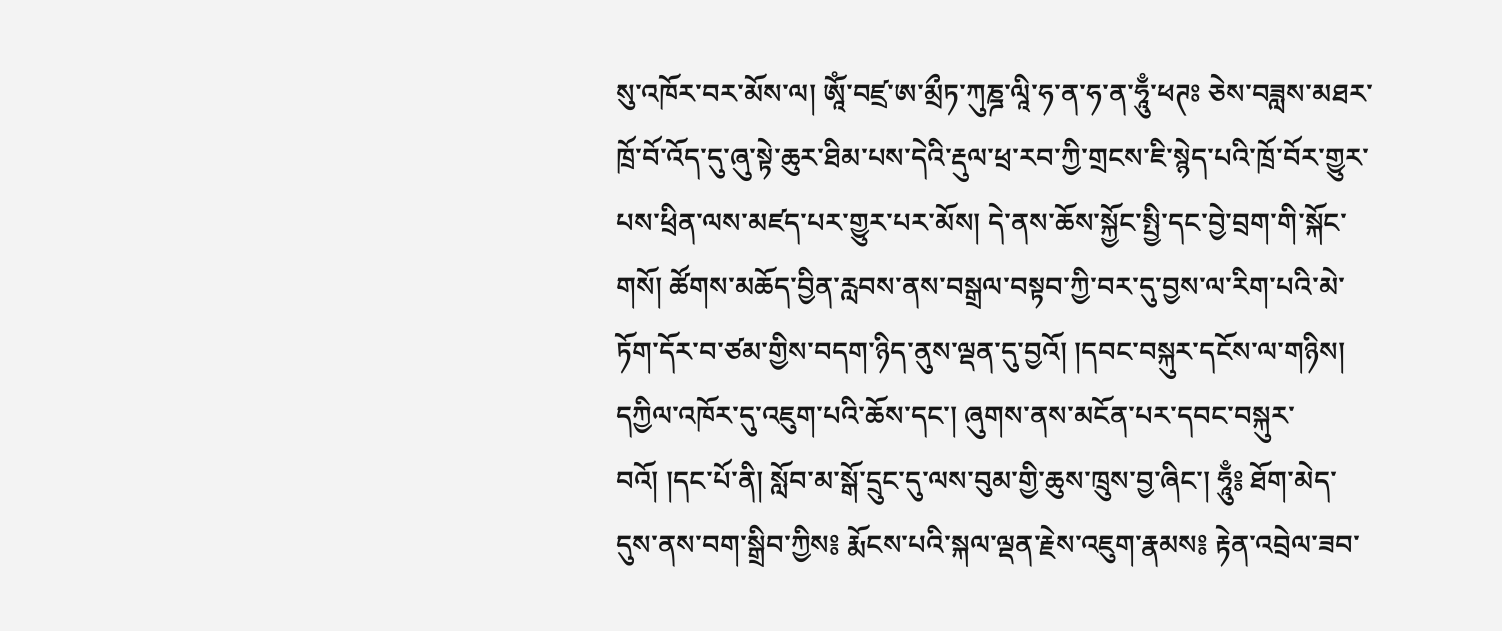སུ་འཁོར་བར་མོས་ལ། ཨཱོཾ་བཛྲ་ཨ་མྲྀཏ་ཀུཎྜ་ལཱི་ཧ་ན་ཧ་ན་ཧཱུྃ་ཕཊཿ ཅེས་བཟླས་མཐར་ཁྲོ་བོ་འོད་དུ་ཞུ་སྟེ་ཆུར་ཐིམ་པས་དེའི་རྡུལ་ཕྲ་རབ་ཀྱི་གྲངས་ཇི་སྙེད་པའི་ཁྲོ་བོར་གྱུར་པས་ཕྲིན་ལས་མཛད་པར་གྱུར་པར་མོས། དེ་ནས་ཆོས་སྐྱོང་སྤྱི་དང་བྱེ་བྲག་གི་སྐོང་གསོ། ཚོགས་མཆོད་བྱིན་རླབས་ནས་བསྒྲལ་བསྟབ་ཀྱི་བར་དུ་བྱས་ལ་རིག་པའི་མེ་ཏོག་དོར་བ་ཙམ་གྱིས་བདག་ཉིད་ནུས་ལྡན་དུ་བྱའོ། །དབང་བསྐུར་དངོས་ལ་གཉིས། དཀྱིལ་འཁོར་དུ་འཇུག་པའི་ཆོས་དང་། ཞུགས་ནས་མངོན་པར་དབང་བསྐུར་བའོ། །དང་པོ་ནི། སློབ་མ་སྒོ་དྲུང་དུ་ལས་བུམ་གྱི་ཆུས་ཁྲུས་བྱ་ཞིང་། ཧཱུྃ༔ ཐོག་མེད་དུས་ནས་བག་སྒྲིབ་ཀྱིས༔ རྨོངས་པའི་སྐལ་ལྡན་རྗེས་འཇུག་རྣམས༔ རྟེན་འབྲེལ་ཟབ་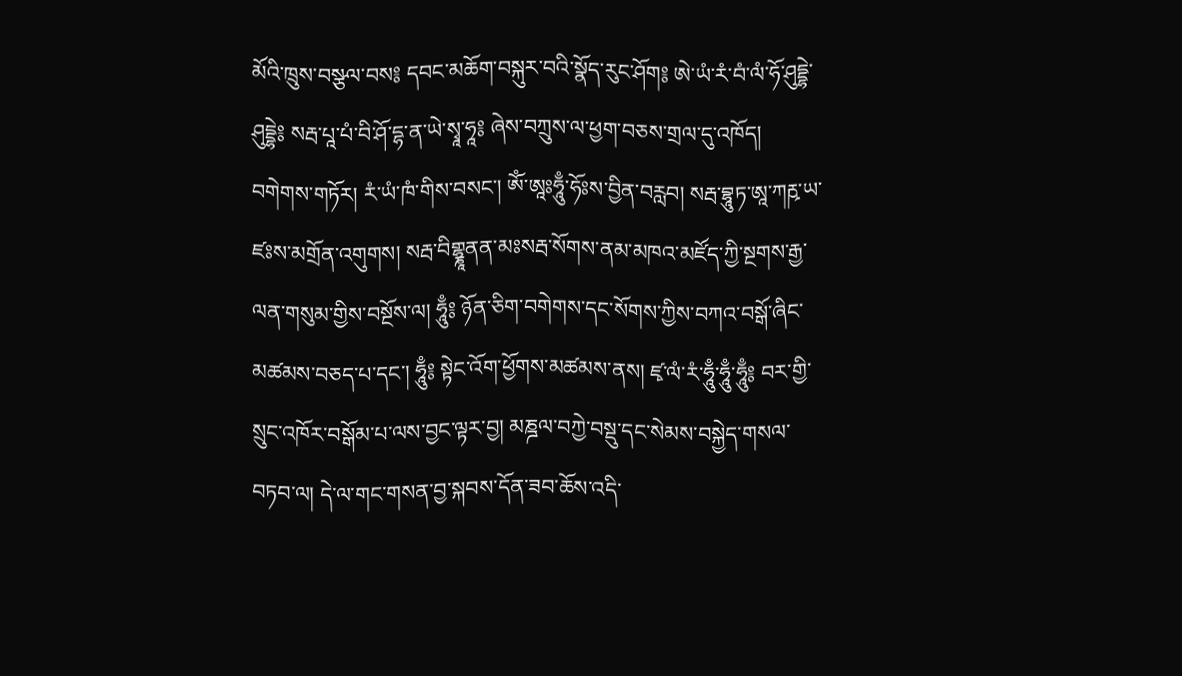མོའི་ཁྲུས་བསྩལ་བས༔ དབང་མཆོག་བསྐུར་བའི་སྣོད་རུང་ཤོག༔ ཨེ་ཡཾ་རཾ་བཾ་ལཾ་ཧོ་ཤུདྡྷེ་ཤུདྡྷེ༔ སརྦ་པཱ་པཾ་བི་ཤོ་དྷ་ན་ཡེ་སྭཱ་ཧཱ༔ ཞེས་བཀྲུས་ལ་ཕྱག་བཅས་གྲལ་དུ་འཁོད། བགེགས་གཏོར། རཾ་ཡཾ་ཁཾ་གིས་བསང་། ཨོཾ་ཨཱཿཧཱུྃ་ཧོཿས་བྱིན་བརླབ། སརྦ་བྷཱུཏ་ཨཱ་ཀརྵ་ཡ་ཛཿས་མགྲོན་འགུགས། སརྦ་བིགྷྣཱནན་མཿསརྦ་སོགས་ནམ་མཁའ་མཛོད་ཀྱི་སྔགས་རྒྱ་ལན་གསུམ་གྱིས་བསྔོས་ལ། ཧཱུྃ༔ ཉོན་ཅིག་བགེགས་དང་སོགས་ཀྱིས་བཀའ་བསྒོ་ཞིང་མཚམས་བཅད་པ་དང་། ཧཱུྃ༔ སྟེང་འོག་ཕྱོགས་མཚམས་ནས། ཛྭ་ལཾ་རཾ་ཧཱུྃ་ཧཱུྃ་ཧཱུྃ༔ བར་གྱི་སྲུང་འཁོར་བསྒོམ་པ་ལས་བྱང་ལྟར་བྱ། མཎྜལ་བཀྱེ་བསྡུ་དང་སེམས་བསྐྱེད་གསལ་བཏབ་ལ། དེ་ལ་གང་གསན་བྱ་སྐབས་དོན་ཟབ་ཆོས་འདི་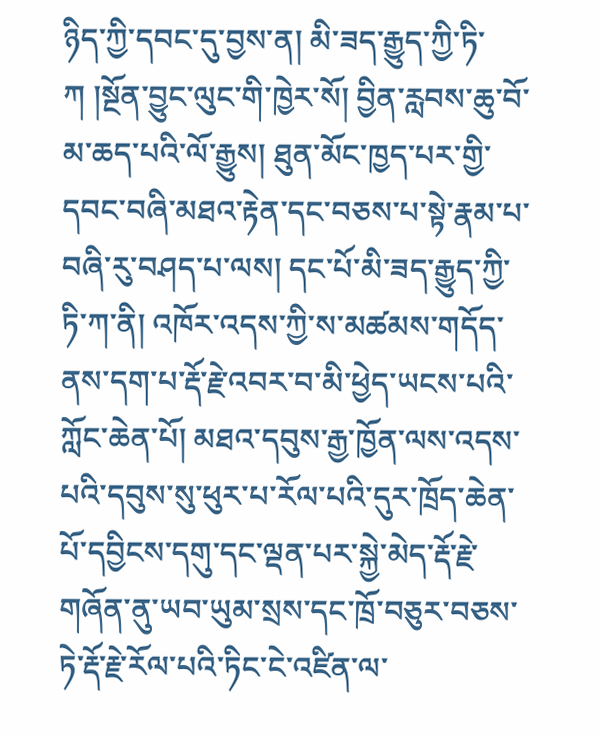ཉིད་ཀྱི་དབང་དུ་བྱས་ན། མི་ཟད་རྒྱུད་ཀྱི་ཏི་ཀ །སྔོན་བྱུང་ལུང་གི་ཁྱེར་སོ། བྱིན་རླབས་ཆུ་བོ་མ་ཆད་པའི་ལོ་རྒྱུས། ཐུན་མོང་ཁྱད་པར་གྱི་དབང་བཞི་མཐའ་རྟེན་དང་བཅས་པ་སྟེ་རྣམ་པ་བཞི་རུ་བཤད་པ་ལས། དང་པོ་མི་ཟད་རྒྱུད་ཀྱི་ཏི་ཀ་ནི། འཁོར་འདས་ཀྱི་ས་མཚམས་གདོད་ནས་དག་པ་རྡོ་རྗེ་འབར་བ་མི་ཕྱེད་ཡངས་པའི་ཀློང་ཆེན་པོ། མཐའ་དབུས་རྒྱ་ཁྱོན་ལས་འདས་པའི་དབུས་སུ་ཕུར་པ་རོལ་པའི་དུར་ཁྲོད་ཆེན་པོ་དབྱིངས་དགུ་དང་ལྡན་པར་སྐྱེ་མེད་རྡོ་རྗེ་གཞོན་ནུ་ཡབ་ཡུམ་སྲས་དང་ཁྲོ་བཅུར་བཅས་ཏེ་རྡོ་རྗེ་རོལ་པའི་ཏིང་ངེ་འཛིན་ལ་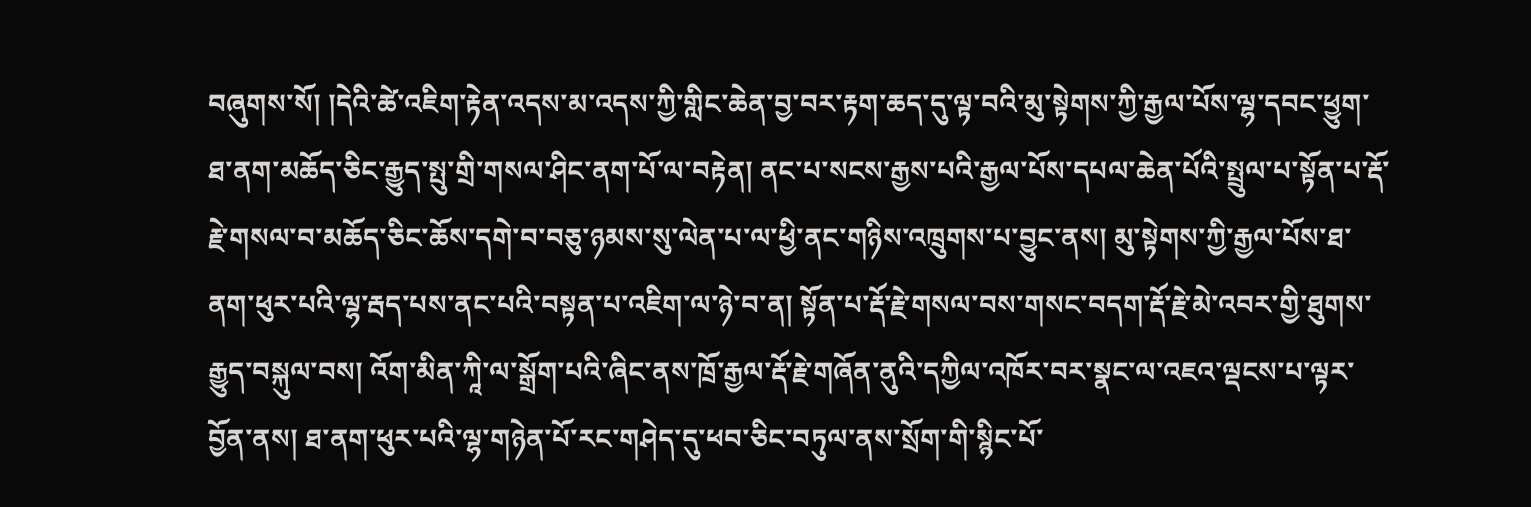བཞུགས་སོ། །དེའི་ཚེ་འཇིག་རྟེན་འདས་མ་འདས་ཀྱི་གླིང་ཆེན་བྱ་བར་རྟག་ཆད་དུ་ལྟ་བའི་མུ་སྟེགས་ཀྱི་རྒྱལ་པོས་ལྷ་དབང་ཕྱུག་ཐ་ནག་མཆོད་ཅིང་རྒྱུད་སྤུ་གྲི་གསལ་ཤིང་ནག་པོ་ལ་བརྟེན། ནང་པ་སངས་རྒྱས་པའི་རྒྱལ་པོས་དཔལ་ཆེན་པོའི་སྤྲུལ་པ་སྟོན་པ་རྡོ་རྗེ་གསལ་བ་མཆོད་ཅིང་ཆོས་དགེ་བ་བཅུ་ཉམས་སུ་ལེན་པ་ལ་ཕྱི་ནང་གཉིས་འཁྲུགས་པ་བྱུང་ནས། མུ་སྟེགས་ཀྱི་རྒྱལ་པོས་ཐ་ནག་ཕུར་པའི་ལྷ་རྦད་པས་ནང་པའི་བསྟན་པ་འཇིག་ལ་ཉེ་བ་ན། སྟོན་པ་རྡོ་རྗེ་གསལ་བས་གསང་བདག་རྡོ་རྗེ་མེ་འབར་གྱི་ཐུགས་རྒྱུད་བསྐུལ་བས། འོག་མིན་ཀཱི་ལ་སྒྲོག་པའི་ཞིང་ནས་ཁྲོ་རྒྱལ་རྡོ་རྗེ་གཞོན་ནུའི་དཀྱིལ་འཁོར་བར་སྣང་ལ་འཇའ་ལྡངས་པ་ལྟར་བྱོན་ནས། ཐ་ནག་ཕུར་པའི་ལྷ་གཉེན་པོ་རང་གཤེད་དུ་ཕབ་ཅིང་བཏུལ་ནས་སྲོག་གི་སྙིང་པོ་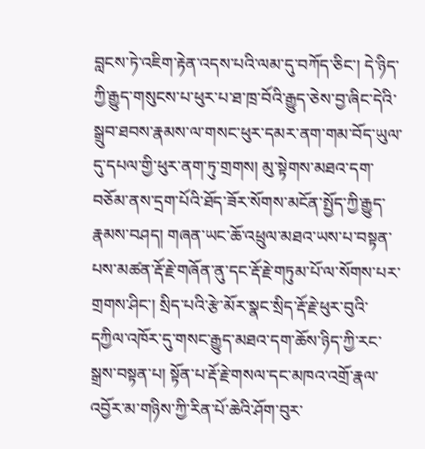བླངས་ཏེ་འཇིག་རྟེན་འདས་པའི་ལམ་དུ་བཀོད་ཅིང་། དེ་ཉིད་ཀྱི་རྒྱུད་གསུངས་པ་ཕུར་པ་ཐ་ཁྲ་བོའི་རྒྱུད་ཅེས་བྱ་ཞིང་དེའི་སྒྲུབ་ཐབས་རྣམས་ལ་གསང་ཕུར་དམར་ནག་གམ་བོད་ཡུལ་དུ་དཔལ་གྱི་ཕུར་ནག་ཏུ་གྲགས། མུ་སྟེགས་མཐའ་དག་བཅོམ་ནས་དྲག་པོའི་ཐོད་ཟོར་སོགས་མངོན་སྤྱོད་ཀྱི་རྒྱུད་རྣམས་བཤད། གཞན་ཡང་ཆོ་འཕྲུལ་མཐའ་ཡས་པ་བསྟན་པས་མཚན་རྡོ་རྗེ་གཞོན་ནུ་དང་རྡོ་རྗེ་གཏུམ་པོ་ལ་སོགས་པར་གྲགས་ཤིང་། སྲིད་པའི་རྩེ་མོར་སྣང་སྲིད་རྡོ་རྗེ་ཕུར་བུའི་དཀྱིལ་འཁོར་དུ་གསང་རྒྱུད་མཐའ་དག་ཆོས་ཉིད་ཀྱི་རང་སྒྲས་བསྟན་པ། སྟོན་པ་རྡོ་རྗེ་གསལ་དང་མཁའ་འགྲོ་རྣལ་འབྱོར་མ་གཉིས་ཀྱི་རིན་པོ་ཆེའི་ཤོག་བུར་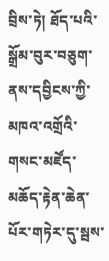བྲིས་ཏེ། ཐོད་པའི་སྒྲོམ་བུར་བཅུག་ནས་དབྱིངས་ཀྱི་མཁའ་འགྲོའི་གསང་མཛོད་མཆོད་རྟེན་ཆེན་པོར་གཏེར་དུ་སྦས་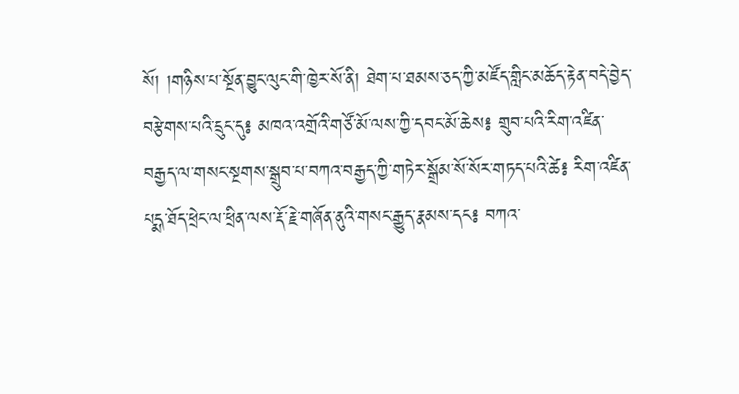སོ། །གཉིས་པ་སྔོན་བྱུང་ལུང་གི་ཁྱེར་སོ་ནི། ཐེག་པ་ཐམས་ཅད་ཀྱི་མཛོད་གླིང་མཆོད་རྟེན་བདེ་བྱེད་བརྩེགས་པའི་དྲུང་དུ༔ མཁའ་འགྲོའི་གཙོ་མོ་ལས་ཀྱི་དབང་མོ་ཆེས༔ གྲུབ་པའི་རིག་འཛིན་བརྒྱད་ལ་གསང་སྔགས་སྒྲུབ་པ་བཀའ་བརྒྱད་ཀྱི་གཏེར་སྒྲོམ་སོ་སོར་གཏད་པའི་ཚེ༔ རིག་འཛིན་པདྨ་ཐོད་ཕྲེང་ལ་ཕྲིན་ལས་རྡོ་རྗེ་གཞོན་ནུའི་གསང་རྒྱུད་རྣམས་དང༔ བཀའ་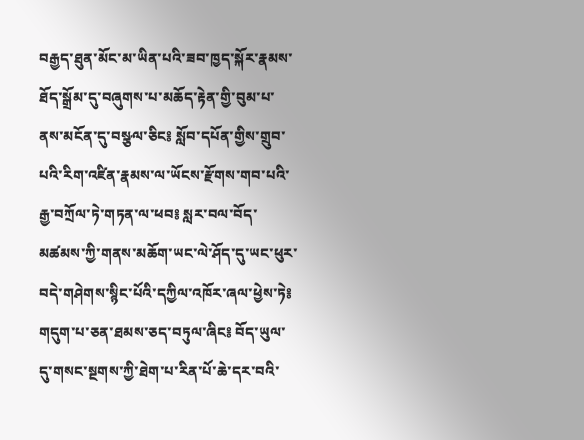བརྒྱད་ཐུན་མོང་མ་ཡིན་པའི་ཟབ་ཁྱད་སྐོར་རྣམས་ཐོད་སྒྲོམ་དུ་བཞུགས་པ་མཆོད་རྟེན་གྱི་བུམ་པ་ནས་མངོན་དུ་བསྩལ་ཅིང༔ སློབ་དཔོན་གྱིས་གྲུབ་པའི་རིག་འཛིན་རྣམས་ལ་ཡོངས་རྫོགས་གབ་པའི་རྒྱ་བཀྲོལ་ཏེ་གཏན་ལ་ཕབ༔ སླར་བལ་བོད་མཚམས་ཀྱི་གནས་མཆོག་ཡང་ལེ་ཤོད་དུ་ཡང་ཕུར་བདེ་གཤེགས་སྙིང་པོའི་དཀྱིལ་འཁོར་ཞལ་ཕྱེས་ཏེ༔ གདུག་པ་ཅན་ཐམས་ཅད་བཏུལ་ཞིང༔ བོད་ཡུལ་དུ་གསང་སྔགས་ཀྱི་ཐེག་པ་རིན་པོ་ཆེ་དར་བའི་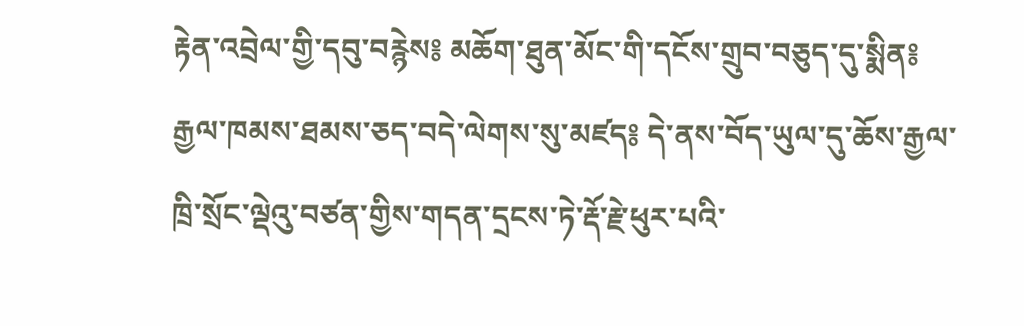རྟེན་འབྲེལ་གྱི་དབུ་བརྙེས༔ མཆོག་ཐུན་མོང་གི་དངོས་གྲུབ་བཅུད་དུ་སྨིན༔ རྒྱལ་ཁམས་ཐམས་ཅད་བདེ་ལེགས་སུ་མཛད༔ དེ་ནས་བོད་ཡུལ་དུ་ཆོས་རྒྱལ་ཁྲི་སྲོང་ལྡེའུ་བཙན་གྱིས་གདན་དྲངས་ཏེ་རྡོ་རྗེ་ཕུར་པའི་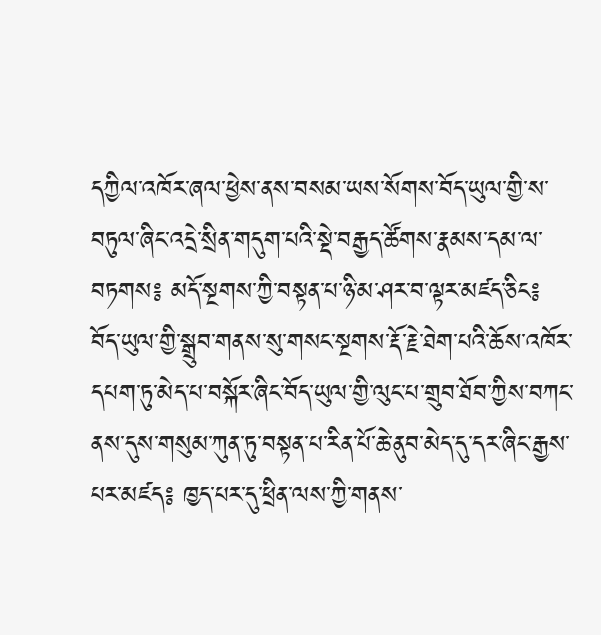དཀྱིལ་འཁོར་ཞལ་ཕྱེས་ནས་བསམ་ཡས་སོགས་བོད་ཡུལ་གྱི་ས་བཏུལ་ཞིང་འདྲེ་སྲིན་གདུག་པའི་སྡེ་བརྒྱད་ཚོགས་རྣམས་དམ་ལ་བཏགས༔ མདོ་སྔགས་ཀྱི་བསྟན་པ་ཉི་མ་ཤར་བ་ལྟར་མཛད་ཅིང༔ བོད་ཡུལ་གྱི་སྒྲུབ་གནས་སུ་གསང་སྔགས་རྡོ་རྗེ་ཐེག་པའི་ཆོས་འཁོར་དཔག་ཏུ་མེད་པ་བསྐོར་ཞིང་བོད་ཡུལ་གྱི་ལུང་པ་གྲུབ་ཐོབ་ཀྱིས་བཀང་ནས་དུས་གསུམ་ཀུན་ཏུ་བསྟན་པ་རིན་པོ་ཆེ་ནུབ་མེད་དུ་དར་ཞིང་རྒྱས་པར་མཛད༔ ཁྱད་པར་དུ་ཕྲིན་ལས་ཀྱི་གནས་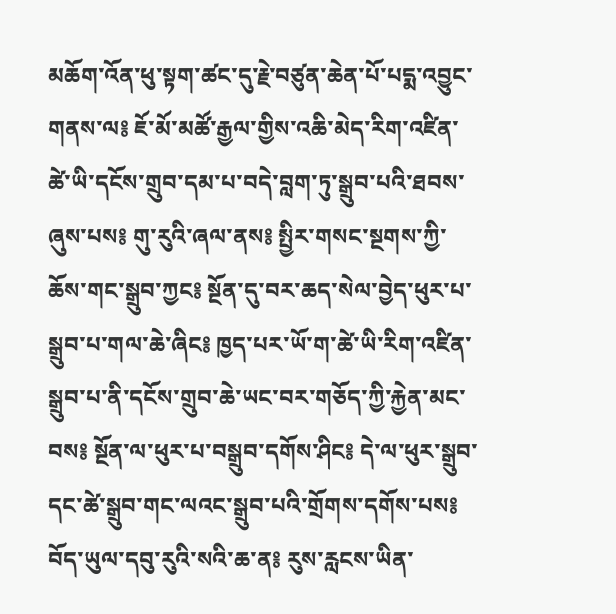མཆོག་འོན་ཕུ་སྟག་ཚང་དུ་རྗེ་བཙུན་ཆེན་པོ་པདྨ་འབྱུང་གནས་ལ༔ ཇོ་མོ་མཚོ་རྒྱལ་གྱིས་འཆི་མེད་རིག་འཛིན་ཚེ་ཡི་དངོས་གྲུབ་དམ་པ་བདེ་བླག་ཏུ་སྒྲུབ་པའི་ཐབས་ཞུས་པས༔ གུ་རུའི་ཞལ་ནས༔ སྤྱིར་གསང་སྔགས་ཀྱི་ཆོས་གང་སྒྲུབ་ཀྱང༔ སྔོན་དུ་བར་ཆད་སེལ་བྱེད་ཕུར་པ་སྒྲུབ་པ་གལ་ཆེ་ཞིང༔ ཁྱད་པར་ཡོ་ག་ཚེ་ཡི་རིག་འཛིན་སྒྲུབ་པ་ནི་དངོས་གྲུབ་ཆེ་ཡང་བར་གཅོད་ཀྱི་རྐྱེན་མང་བས༔ སྔོན་ལ་ཕུར་པ་བསྒྲུབ་དགོས་ཤིང༔ དེ་ལ་ཕུར་སྒྲུབ་དང་ཚེ་སྒྲུབ་གང་ལའང་སྒྲུབ་པའི་གྲོགས་དགོས་པས༔ བོད་ཡུལ་དབུ་རུའི་སའི་ཆ་ན༔ རུས་རླངས་ཡིན་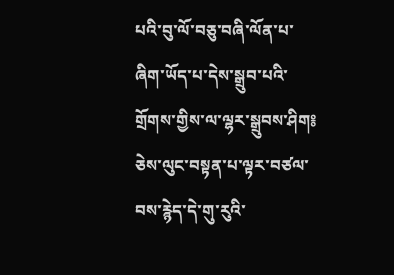པའི་བུ་ལོ་བཅུ་བཞི་ལོན་པ་ཞིག་ཡོད་པ་དེས་སྒྲུབ་པའི་གྲོགས་གྱིས་ལ་ལྷར་སྒྲུབས་ཤིག༔ ཅེས་ལུང་བསྟན་པ་ལྟར་བཙལ་བས་རྙེད་དེ་གུ་རུའི་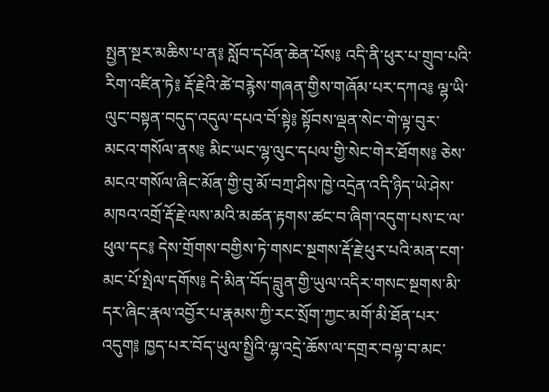སྤྱན་སྔར་མཆིས་པ་ན༔ སློབ་དཔོན་ཆེན་པོས༔ འདི་ནི་ཕུར་པ་གྲུབ་པའི་རིག་འཛིན་ཏེ༔ རྡོ་རྗེའི་ཚེ་བརྙེས་གཞན་གྱིས་གཞོམ་པར་དཀའ༔ ལྷ་ཡི་ལུང་བསྟན་བདུད་འདུལ་དཔའ་བོ་སྟེ༔ སྟོབས་ལྡན་སེང་གེ་ལྟ་བུར་མངའ་གསོལ་ནས༔ མིང་ཡང་ལྷ་ལུང་དཔལ་གྱི་སེང་གེར་ཐོགས༔ ཅེས་མངའ་གསོལ་ཞིང་མོན་གྱི་བུ་མོ་བཀྲ་ཤིས་ཁྱེ་འདྲེན་འདི་ཉིད་ཡེ་ཤེས་མཁའ་འགྲོ་རྡོ་རྗེ་ལས་མའི་མཚན་རྟགས་ཚང་བ་ཞིག་འདུག་པས་ང་ལ་ཕུལ་དང༔ དེས་གྲོགས་བགྱིས་ཏེ་གསང་སྔགས་རྡོ་རྗེ་ཕུར་པའི་མན་ངག་མང་པོ་སྤེལ་དགོས༔ དེ་མིན་བོད་བླུན་གྱི་ཡུལ་འདིར་གསང་སྔགས་མི་དར་ཞིང་རྣལ་འབྱོར་པ་རྣམས་ཀྱི་རང་སྲོག་ཀྱང་མགོ་མི་ཐོན་པར་འདུག༔ ཁྱད་པར་བོད་ཡུལ་སྤྱིའི་ལྷ་འདྲེ་ཆོས་ལ་དགྲར་བལྟ་བ་མང་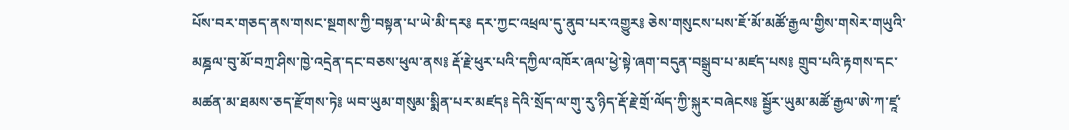པོས་བར་གཅད་ནས་གསང་སྔགས་ཀྱི་བསྟན་པ་ཡེ་མི་དར༔ དར་ཀྱང་འཕྲལ་དུ་ནུབ་པར་འགྱུར༔ ཅེས་གསུངས་པས་ཇོ་མོ་མཚོ་རྒྱལ་གྱིས་གསེར་གཡུའི་མཎྜལ་བུ་མོ་བཀྲ་ཤིས་ཁྱེ་འདྲེན་དང་བཅས་ཕུལ་ནས༔ རྡོ་རྗེ་ཕུར་པའི་དཀྱིལ་འཁོར་ཞལ་ཕྱེ་སྟེ་ཞག་བདུན་བསྒྲུབ་པ་མཛད་པས༔ གྲུབ་པའི་རྟགས་དང་མཚན་མ་ཐམས་ཅད་རྫོགས་ཏེ༔ ཡབ་ཡུམ་གསུམ་སྨིན་པར་མཛད༔ དེའི་སྲོད་ལ་གུ་རུ་ཉིད་རྡོ་རྗེ་གྲོ་ལོད་ཀྱི་སྐུར་བཞེངས༔ སྦྱོར་ཡུམ་མཚོ་རྒྱལ་ཨེ་ཀ་ཛཱ་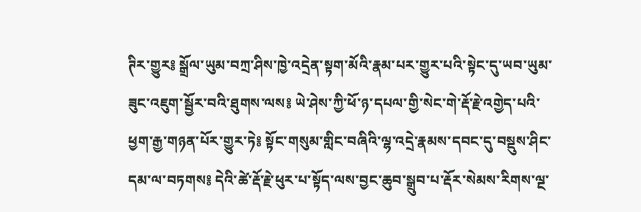ཊིར་གྱུར༔ སྒྲོལ་ཡུམ་བཀྲ་ཤིས་ཁྱེ་འདྲེན་སྟག་མོའི་རྣམ་པར་གྱུར་པའི་སྟེང་དུ་ཡབ་ཡུམ་ཟུང་འཇུག་སྦྱོར་བའི་ཐུགས་ལས༔ ཡེ་ཤེས་ཀྱི་ཕོ་ཉ་དཔལ་གྱི་སེང་གེ་རྡོ་རྗེ་འགྱེད་པའི་ཕྱག་རྒྱ་གཉན་པོར་གྱུར་ཏེ༔ སྟོང་གསུམ་གླིང་བཞིའི་ལྷ་འདྲེ་རྣམས་དབང་དུ་བསྡུས་ཤིང་དམ་ལ་བཏགས༔ དེའི་ཚེ་རྡོ་རྗེ་ཕུར་པ་སྟོད་ལས་བྱང་ཆུབ་སྒྲུབ་པ་རྡོར་སེམས་རིགས་ལྔ་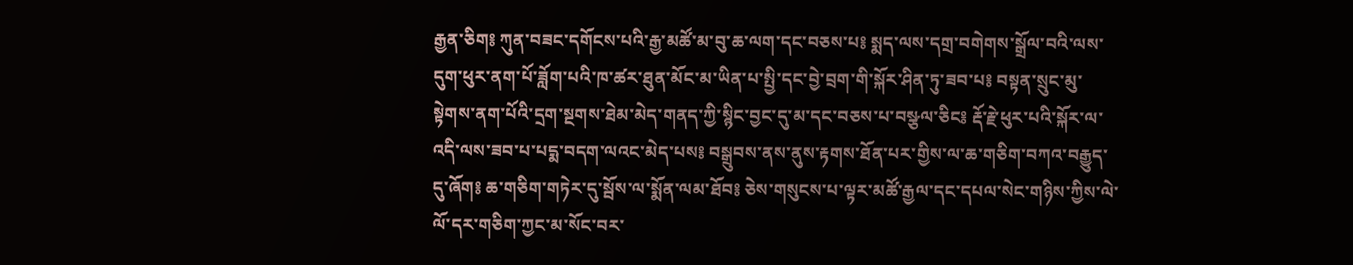རྒྱན་ཅིག༔ ཀུན་བཟང་དགོངས་པའི་རྒྱ་མཚོ་མ་བུ་ཆ་ལག་དང་བཅས་པ༔ སྨད་ལས་དགྲ་བགེགས་སྒྲོལ་བའི་ལས་དུག་ཕུར་ནག་པོ་ཟློག་པའི་ཁ་ཚར་ཐུན་མོང་མ་ཡིན་པ་སྤྱི་དང་བྱེ་བྲག་གི་སྐོར་ཤིན་ཏུ་ཟབ་པ༔ བསྟན་སྲུང་མུ་སྟེགས་ནག་པོའི་དྲག་སྔགས་ཐེམ་མེད་གནད་ཀྱི་སྙིང་བྱང་དུ་མ་དང་བཅས་པ་བསྩལ་ཅིང༔ རྡོ་རྗེ་ཕུར་པའི་སྐོར་ལ་འདི་ལས་ཟབ་པ་པདྨ་བདག་ལའང་མེད་པས༔ བསྒྲུབས་ནས་ནུས་རྟགས་ཐོན་པར་གྱིས་ལ་ཆ་གཅིག་བཀའ་བརྒྱུད་དུ་ཞོག༔ ཆ་གཅིག་གཏེར་དུ་སྦོས་ལ་སྨོན་ལམ་ཐོབ༔ ཅེས་གསུངས་པ་ལྟར་མཚོ་རྒྱལ་དང་དཔལ་སེང་གཉིས་ཀྱིས་ལེ་ལོ་དར་གཅིག་ཀྱང་མ་སོང་བར་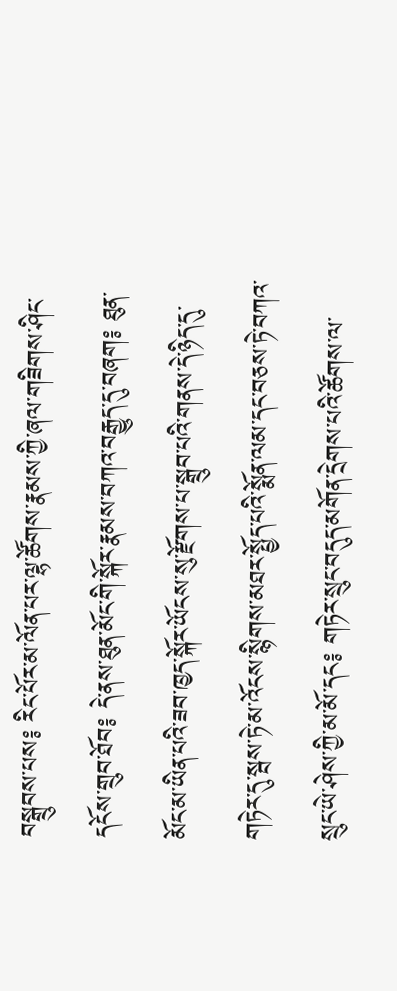བསྒྲུབས་པས༔ རིང་པོར་མ་ལོན་པར་ལྷ་ཚོགས་རྣམས་ཀྱི་ཞལ་གཟིགས་ཤིང་དངོས་གྲུབ་ཐོབ༔ དེ་ནས་ཐུན་མོང་གི་སྐོར་རྣམས་བཀའ་བརྒྱུད་དུ་བཞག༔ ཐུན་མོང་མ་ཡིན་པའི་ཟབ་ཁྱད་སྐོར་ཡོངས་སུ་རྫོགས་པ་སྒྲུབ་པའི་གནས་དེ་ཉིད་དུ་གཏེར་དུ་སྦས་ཏེ་མ་འོངས་སྙིགས་མཐར་སྤྱོད་པའི་སྨོན་ལམ་དང་བཅས་ཏེ་བཀའ་སྲུང་ཡེ་ཤེས་ཀྱི་མ་མོ་དང༔ གཏེར་སྲུང་བདུད་མགོན་དྲེགས་པའི་ཚོགས་ལ་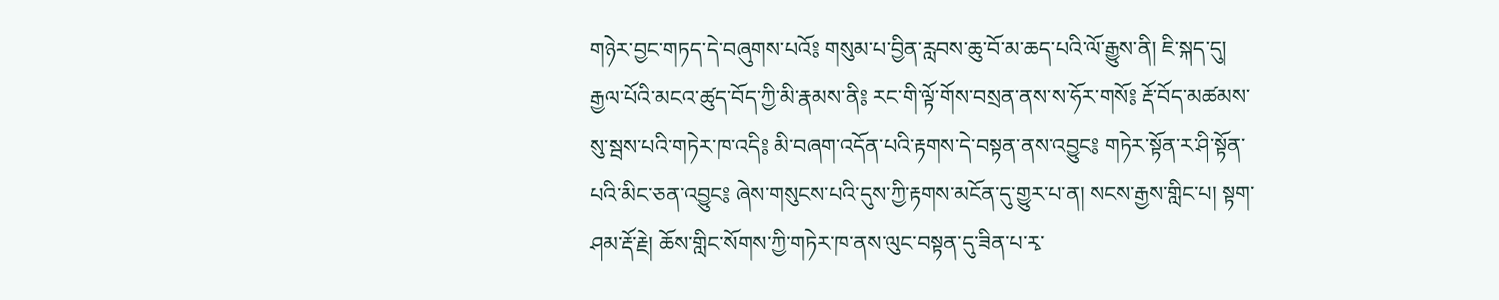གཉེར་བྱང་གཏད་དེ་བཞུགས་པའོ༔ གསུམ་པ་བྱིན་རླབས་ཆུ་བོ་མ་ཆད་པའི་ལོ་རྒྱུས་ནི། ཇི་སྐད་དུ། རྒྱལ་པོའི་མངའ་ཚུད་བོད་ཀྱི་མི་རྣམས་ནི༔ རང་གི་ལྟོ་གོས་བསྲན་ནས་ས་ཧོར་གསོ༔ རྡོ་བོད་མཚམས་སུ་སྦས་པའི་གཏེར་ཁ་འདི༔ མི་བཞག་འདོན་པའི་རྟགས་དེ་བསྟན་ནས་འབྱུང༔ གཏེར་སྟོན་ར་ཤི་སྟོན་པའི་མིང་ཅན་འབྱུང༔ ཞེས་གསུངས་པའི་དུས་ཀྱི་རྟགས་མངོན་དུ་གྱུར་པ་ན། སངས་རྒྱས་གླིང་པ། སྟག་ཤམ་རྡོ་རྗེ། ཆོས་གླིང་སོགས་ཀྱི་གཏེར་ཁ་ནས་ལུང་བསྟན་དུ་ཟིན་པ་རྭ་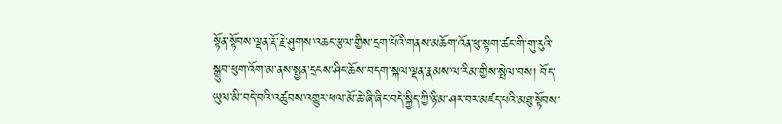སྟོན་སྟོབས་ལྡན་རྡོ་རྗེ་ཤུགས་འཆང་རྩལ་གྱིས་དྲག་པོའི་གནས་མཆོག་འོན་ཕུ་སྟག་ཚང་གི་གུ་རུའི་སྒྲུབ་ཕུག་འོག་མ་ནས་སྤྱན་དྲངས་ཤིང་ཆོས་བདག་སྐལ་ལྡན་རྣམས་ལ་རིམ་གྱིས་སྤེལ་བས། བོད་ཡུལ་མི་བདེ་བའི་འཚུབས་འགྱུར་ཕལ་མོ་ཆེ་ཞི་ཞིང་བདེ་སྐྱིད་ཀྱི་ཉི་མ་ཤར་བར་མཛད་པའི་མཐུ་སྟོབས་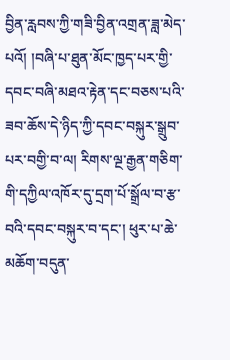བྱིན་རླབས་ཀྱི་གཟི་བྱིན་འགྲན་ཟླ་མེད་པའོ། །བཞི་པ་ཐུན་མོང་ཁྱད་པར་གྱི་དབང་བཞི་མཐའ་རྟེན་དང་བཅས་པའི་ཟབ་ཆོས་དེ་ཉིད་ཀྱི་དབང་བསྐུར་སྒྲུབ་པར་བགྱི་བ་ལ། རིགས་ལྔ་རྒྱན་གཅིག་གི་དཀྱིལ་འཁོར་དུ་དྲག་པོ་སྒྲོལ་བ་རྩ་བའི་དབང་བསྐུར་བ་དང་། ཕུར་པ་ཆེ་མཆོག་བདུན་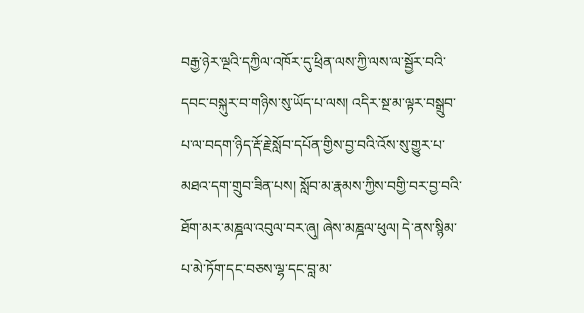བརྒྱ་ཉེར་ལྔའི་དཀྱིལ་འཁོར་དུ་ཕྲིན་ལས་ཀྱི་ལས་ལ་སྦྱོར་བའི་དབང་བསྐུར་བ་གཉིས་སུ་ཡོད་པ་ལས། འདིར་སྔ་མ་ལྟར་བསྒྲུབ་པ་ལ་བདག་ཉིད་རྡོ་རྗེ་སློབ་དཔོན་གྱིས་བྱ་བའི་འོས་སུ་གྱུར་པ་མཐའ་དག་གྲུབ་ཟིན་པས། སློབ་མ་རྣམས་ཀྱིས་བགྱི་བར་བྱ་བའི་ཐོག་མར་མཎྜལ་འབུལ་བར་ཞུ། ཞེས་མཎྜལ་ཕུལ། དེ་ནས་སྙིམ་པ་མེ་ཏོག་དང་བཅས་ལྷ་དང་བླ་མ་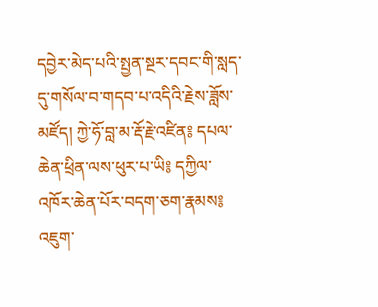དབྱེར་མེད་པའི་སྤྱན་སྔར་དབང་གི་སླད་དུ་གསོལ་བ་གདབ་པ་འདིའི་རྗེས་ཟློས་མཛོད། ཀྱེ་ཧོ་བླ་མ་རྡོ་རྗེ་འཛིན༔ དཔལ་ཆེན་ཕྲིན་ལས་ཕུར་པ་ཡི༔ དཀྱིལ་འཁོར་ཆེན་པོར་བདག་ཅག་རྣམས༔ འཇུག་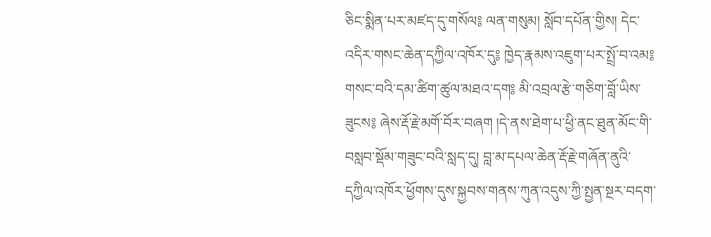ཅིང་སྨིན་པར་མཛད་དུ་གསོལ༔ ལན་གསུམ། སློབ་དཔོན་གྱིས། དེང་འདིར་གསང་ཆེན་དཀྱིལ་འཁོར་དུ༔ ཁྱེད་རྣམས་འཇུག་པར་སྤྲོ་བ་འམ༔ གསང་བའི་དམ་ཚིག་ཚུལ་མཐའ་དག༔ མི་འབྲལ་རྩེ་གཅིག་བློ་ཡིས་ཟུངས༔ ཞེས་རྡོ་རྗེ་མགོ་བོར་བཞག །དེ་ནས་ཐེག་པ་ཕྱི་ནང་ཐུན་མོང་གི་བསླབ་སྡོམ་གཟུང་བའི་སླད་དུ། བླ་མ་དཔལ་ཆེན་རྡོ་རྗེ་གཞོན་ནུའི་དཀྱིལ་འཁོར་ཕྱོགས་དུས་སྐྱབས་གནས་ཀུན་འདུས་ཀྱི་སྤྱན་སྔར་བདག་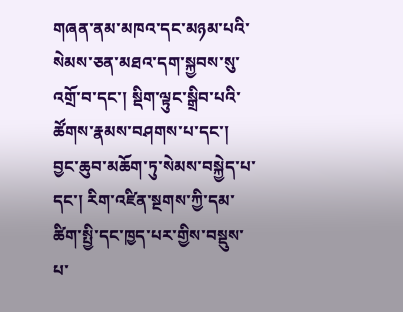གཞན་ནམ་མཁའ་དང་མཉམ་པའི་སེམས་ཅན་མཐའ་དག་སྐྱབས་སུ་འགྲོ་བ་དང་། སྡིག་ལྟུང་སྒྲིབ་པའི་ཚོགས་རྣམས་བཤགས་པ་དང་། བྱང་ཆུབ་མཆོག་ཏུ་སེམས་བསྐྱེད་པ་དང་། རིག་འཛིན་སྔགས་ཀྱི་དམ་ཚིག་སྤྱི་དང་ཁྱད་པར་གྱིས་བསྡུས་པ་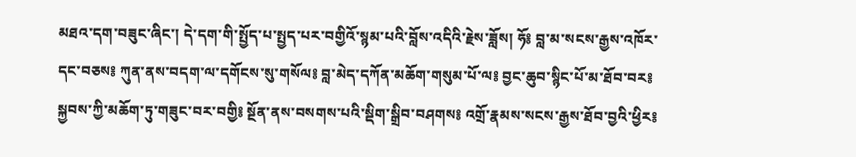མཐའ་དག་བཟུང་ཞིང་། དེ་དག་གི་སྤྱོད་པ་སྤྱད་པར་བགྱིའོ་སྙམ་པའི་བློས་འདིའི་རྗེས་ཟློས། ཧོ༔ བླ་མ་སངས་རྒྱས་འཁོར་དང་བཅས༔ ཀུན་ནས་བདག་ལ་དགོངས་སུ་གསོལ༔ བླ་མེད་དཀོན་མཆོག་གསུམ་པོ་ལ༔ བྱང་ཆུབ་སྙིང་པོ་མ་ཐོབ་བར༔ སྐྱབས་ཀྱི་མཆོག་ཏུ་གཟུང་བར་བགྱི༔ སྔོན་ནས་བསགས་པའི་སྡིག་སྒྲིབ་བཤགས༔ འགྲོ་རྣམས་སངས་རྒྱས་ཐོབ་བྱའི་ཕྱིར༔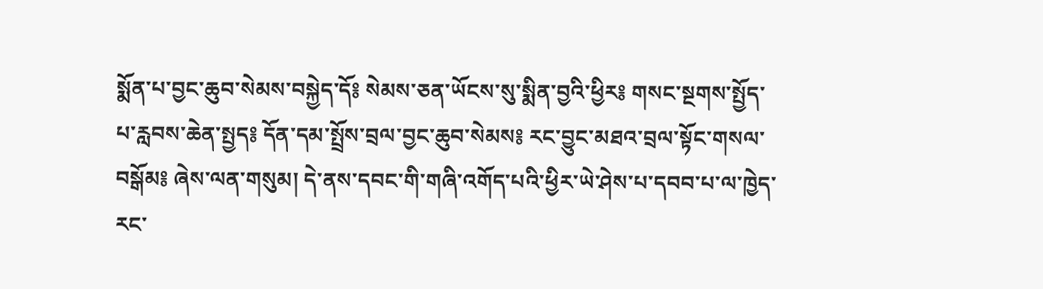སྨོན་པ་བྱང་ཆུབ་སེམས་བསྐྱེད་དོ༔ སེམས་ཅན་ཡོངས་སུ་སྨིན་བྱའི་ཕྱིར༔ གསང་སྔགས་སྤྱོད་པ་རླབས་ཆེན་སྤྱད༔ དོན་དམ་སྤྲོས་བྲལ་བྱང་ཆུབ་སེམས༔ རང་བྱུང་མཐའ་བྲལ་སྟོང་གསལ་བསྒོམ༔ ཞེས་ལན་གསུམ། དེ་ནས་དབང་གི་གཞི་འགོད་པའི་ཕྱིར་ཡེ་ཤེས་པ་དབབ་པ་ལ་ཁྱེད་རང་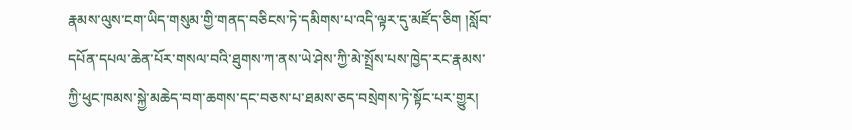རྣམས་ལུས་ངག་ཡིད་གསུམ་གྱི་གནད་བཅིངས་ཏེ་དམིགས་པ་འདི་ལྟར་དུ་མཛོད་ཅིག །སློབ་དཔོན་དཔལ་ཆེན་པོར་གསལ་བའི་ཐུགས་ཀ་ནས་ཡེ་ཤེས་ཀྱི་མེ་སྤྲོས་པས་ཁྱེད་རང་རྣམས་ཀྱི་ཕུང་ཁམས་སྐྱེ་མཆེད་བག་ཆགས་དང་བཅས་པ་ཐམས་ཅད་བསྲེགས་ཏེ་སྟོང་པར་གྱུར།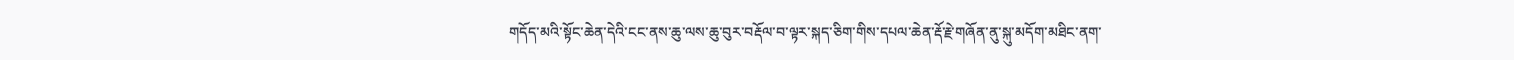གདོད་མའི་སྟོང་ཆེན་དེའི་ངང་ནས་ཆུ་ལས་ཆུ་བུར་བརྡོལ་བ་ལྟར་སྐད་ཅིག་གིས་དཔལ་ཆེན་རྡོ་རྗེ་གཞོན་ནུ་སྐུ་མདོག་མཐིང་ནག་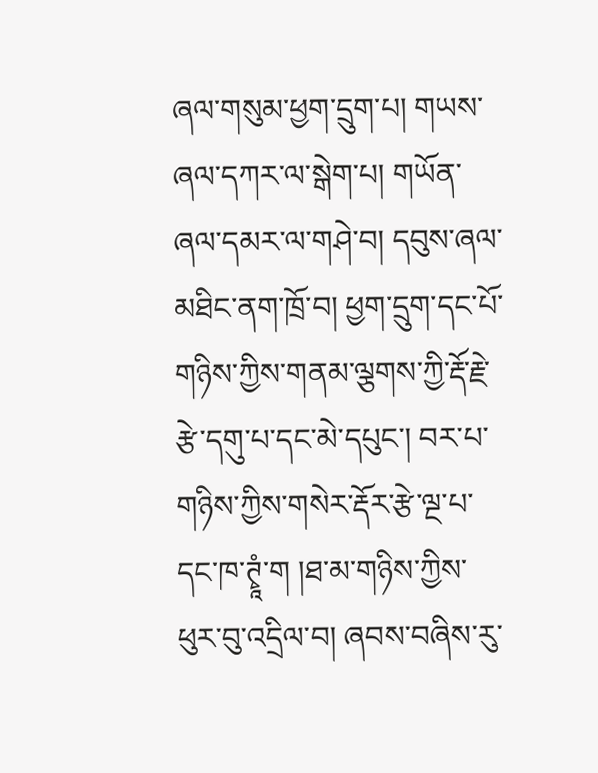ཞལ་གསུམ་ཕྱག་དྲུག་པ། གཡས་ཞལ་དཀར་ལ་སྒེག་པ། གཡོན་ཞལ་དམར་ལ་གཤེ་བ། དབུས་ཞལ་མཐིང་ནག་ཁྲོ་བ། ཕྱག་དྲུག་དང་པོ་གཉིས་ཀྱིས་གནམ་ལྕགས་ཀྱི་རྡོ་རྗེ་རྩེ་དགུ་པ་དང་མེ་དཔུང་། བར་པ་གཉིས་ཀྱིས་གསེར་རྡོར་རྩེ་ལྔ་པ་དང་ཁ་ཊྭཱཾ་ག །ཐ་མ་གཉིས་ཀྱིས་ཕུར་བུ་འདྲིལ་བ། ཞབས་བཞིས་རུ་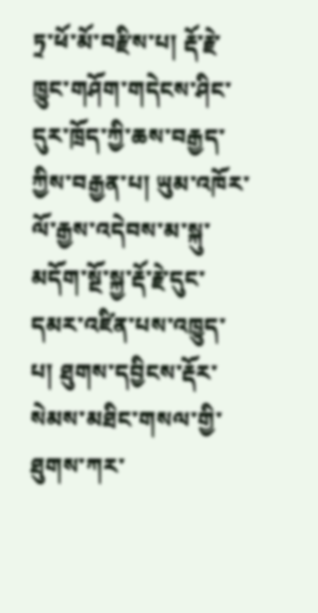ཏྲ་ཕོ་མོ་བརྫིས་པ། རྡོ་རྗེ་ཁྱུང་གཤོག་གདེངས་ཤིང་དུར་ཁྲོད་ཀྱི་ཆས་བརྒྱད་ཀྱིས་བརྒྱན་པ། ཡུམ་འཁོར་ལོ་རྒྱས་འདེབས་མ་སྐུ་མདོག་སྔོ་སྐྱ་རྡོ་རྗེ་དུང་དམར་འཛིན་པས་འཁྱུད་པ། ཐུགས་དབྱིངས་རྡོར་སེམས་མཐིང་གསལ་གྱི་ཐུགས་ཀར་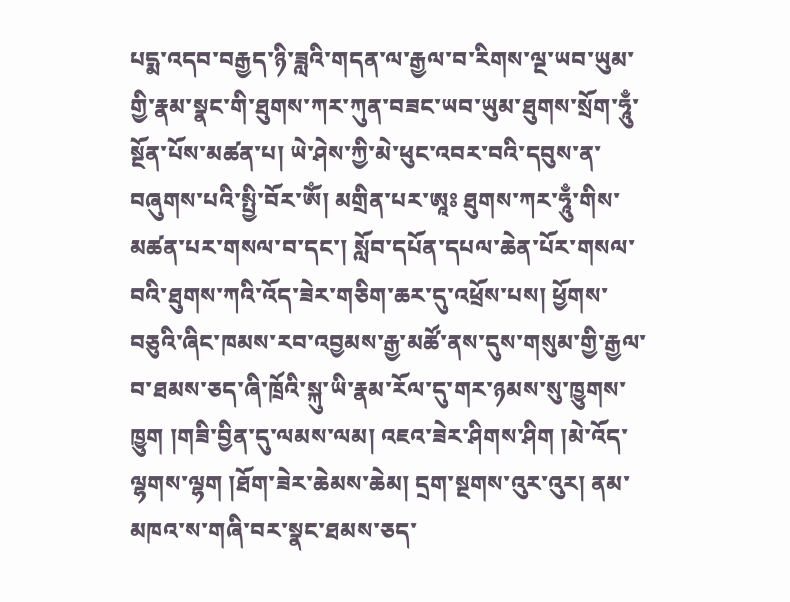པདྨ་འདབ་བརྒྱད་ཉི་ཟླའི་གདན་ལ་རྒྱལ་བ་རིགས་ལྔ་ཡབ་ཡུམ་གྱི་རྣམ་སྣང་གི་ཐུགས་ཀར་ཀུན་བཟང་ཡབ་ཡུམ་ཐུགས་སྲོག་ཧཱུྃ་སྔོན་པོས་མཚན་པ། ཡེ་ཤེས་ཀྱི་མེ་ཕུང་འབར་བའི་དབུས་ན་བཞུགས་པའི་སྤྱི་བོར་ཨོཾ། མགྲིན་པར་ཨཱཿ ཐུགས་ཀར་ཧཱུྃ་གིས་མཚན་པར་གསལ་བ་དང་། སློབ་དཔོན་དཔལ་ཆེན་པོར་གསལ་བའི་ཐུགས་ཀའི་འོད་ཟེར་གཅིག་ཆར་དུ་འཕྲོས་པས། ཕྱོགས་བཅུའི་ཞིང་ཁམས་རབ་འབྱམས་རྒྱ་མཚོ་ནས་དུས་གསུམ་གྱི་རྒྱལ་བ་ཐམས་ཅད་ཞི་ཁྲོའི་སྐུ་ཡི་རྣམ་རོལ་དུ་གར་ཉམས་སུ་ཁྱུགས་ཁྱུག །གཟི་བྱིན་དུ་ལམས་ལམ། འཇའ་ཟེར་ཤིགས་ཤིག །མེ་འོད་ལྷགས་ལྷག །ཐོག་ཟེར་ཆེམས་ཆེམ། དྲག་སྔགས་འུར་འུར། ནམ་མཁའ་ས་གཞི་བར་སྣང་ཐམས་ཅད་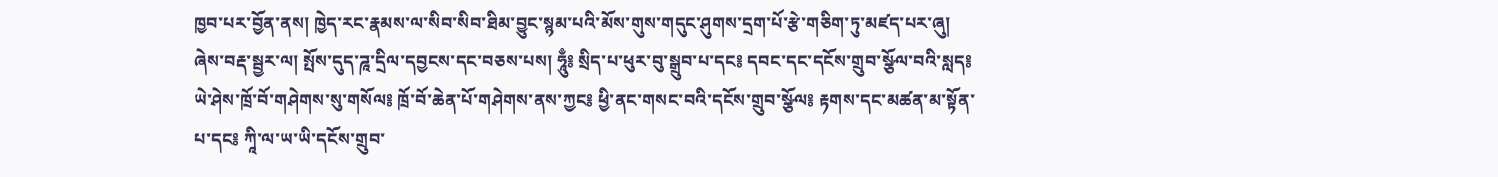ཁྱབ་པར་བྱོན་ནས། ཁྱེད་རང་རྣམས་ལ་སིབ་སིབ་ཐིམ་བྱུང་སྙམ་པའི་མོས་གུས་གདུང་ཤུགས་དྲག་པོ་རྩེ་གཅིག་ཏུ་མཛད་པར་ཞུ། ཞེས་བརྡ་སྦྱར་ལ། སྤོས་དུད་ཌཱ་དྲིལ་དབྱངས་དང་བཅས་པས། ཧཱུྃ༔ སྲིད་པ་ཕུར་བུ་སྒྲུབ་པ་དང༔ དབང་དང་དངོས་གྲུབ་སྩོལ་བའི་སླད༔ ཡེ་ཤེས་ཁྲོ་བོ་གཤེགས་སུ་གསོལ༔ ཁྲོ་བོ་ཆེན་པོ་གཤེགས་ནས་ཀྱང༔ ཕྱི་ནང་གསང་བའི་དངོས་གྲུབ་སྩོལ༔ རྟགས་དང་མཚན་མ་སྟོན་པ་དང༔ ཀཱི་ལ་ཡ་ཡི་དངོས་གྲུབ་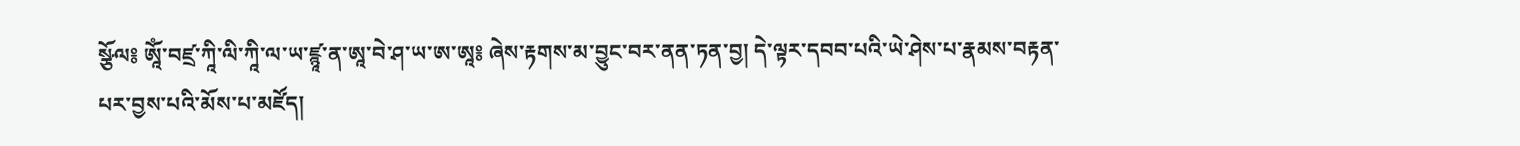སྩོལ༔ ཨཱོཾ་བཛྲ་ཀཱི་ལི་ཀཱི་ལ་ཡ་ཛྙཱ་ན་ཨཱ་བེ་ཤ་ཡ་ཨ་ཨཱ༔ ཞེས་རྟགས་མ་བྱུང་བར་ནན་ཏན་བྱ། དེ་ལྟར་དབབ་པའི་ཡེ་ཤེས་པ་རྣམས་བརྟན་པར་བྱས་པའི་མོས་པ་མཛོད།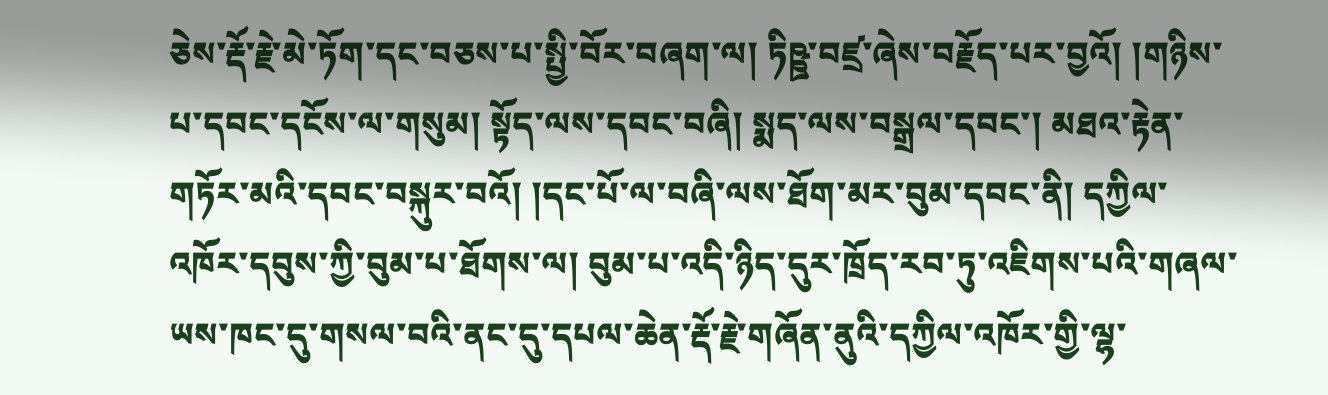ཅེས་རྡོ་རྗེ་མེ་ཏོག་དང་བཅས་པ་སྤྱི་བོར་བཞག་ལ། ཏིཥྛ་བཛྲ་ཞེས་བརྗོད་པར་བྱའོ། །གཉིས་པ་དབང་དངོས་ལ་གསུམ། སྟོད་ལས་དབང་བཞི། སྨད་ལས་བསྒྲལ་དབང་། མཐའ་རྟེན་གཏོར་མའི་དབང་བསྐུར་བའོ། །དང་པོ་ལ་བཞི་ལས་ཐོག་མར་བུམ་དབང་ནི། དཀྱིལ་འཁོར་དབུས་ཀྱི་བུམ་པ་ཐོགས་ལ། བུམ་པ་འདི་ཉིད་དུར་ཁྲོད་རབ་ཏུ་འཇིགས་པའི་གཞལ་ཡས་ཁང་དུ་གསལ་བའི་ནང་དུ་དཔལ་ཆེན་རྡོ་རྗེ་གཞོན་ནུའི་དཀྱིལ་འཁོར་གྱི་ལྷ་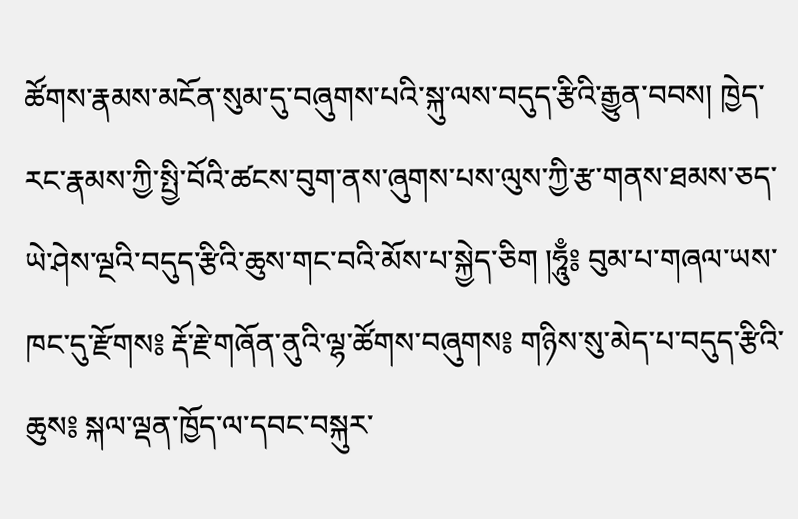ཚོགས་རྣམས་མངོན་སུམ་དུ་བཞུགས་པའི་སྐུ་ལས་བདུད་རྩིའི་རྒྱུན་བབས། ཁྱེད་རང་རྣམས་ཀྱི་སྤྱི་བོའི་ཚངས་བུག་ནས་ཞུགས་པས་ལུས་ཀྱི་རྩ་གནས་ཐམས་ཅད་ཡེ་ཤེས་ལྔའི་བདུད་རྩིའི་ཆུས་གང་བའི་མོས་པ་སྐྱེད་ཅིག །ཧཱུྃ༔ བུམ་པ་གཞལ་ཡས་ཁང་དུ་རྫོགས༔ རྡོ་རྗེ་གཞོན་ནུའི་ལྷ་ཚོགས་བཞུགས༔ གཉིས་སུ་མེད་པ་བདུད་རྩིའི་ཆུས༔ སྐལ་ལྡན་ཁྱོད་ལ་དབང་བསྐུར་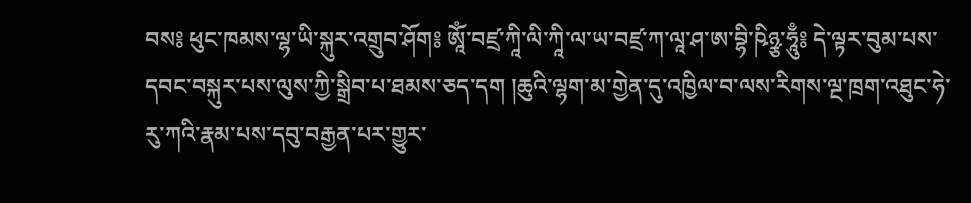བས༔ ཕུང་ཁམས་ལྷ་ཡི་སྐུར་འགྲུབ་ཤོག༔ ཨཱོཾ་བཛྲ་ཀཱི་ལི་ཀཱི་ལ་ཡ་བཛྲ་ཀ་ལཱ་ཤ་ཨ་བྷི་ཥིཉྩ་ཧཱུྃ༔ དེ་ལྟར་བུམ་པས་དབང་བསྐུར་པས་ལུས་ཀྱི་སྒྲིབ་པ་ཐམས་ཅད་དག །ཆུའི་ལྷག་མ་གྱེན་དུ་འཁྱིལ་བ་ལས་རིགས་ལྔ་ཁྲག་འཐུང་ཧེ་རུ་ཀའི་རྣམ་པས་དབུ་བརྒྱན་པར་གྱུར་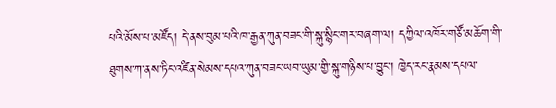པའི་མོས་པ་མཛོད། དེ་ནས་བུམ་པའི་ཁ་རྒྱན་ཀུན་བཟང་གི་སྐུ་སྙིང་གར་བཞག་ལ། དཀྱིལ་འཁོར་གཙོ་མཆོག་གི་ཐུགས་ཀ་ནས་ཏིང་འཛིན་སེམས་དཔའ་ཀུན་བཟང་ཡབ་ཡུམ་གྱི་སྐུ་གཉིས་པ་བྱུང་། ཁྱེད་རང་རྣམས་དཔལ་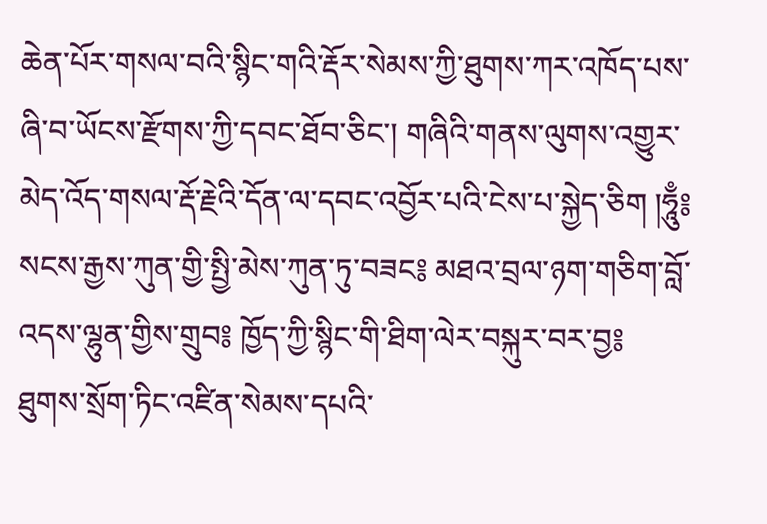ཆེན་པོར་གསལ་བའི་སྙིང་གའི་རྡོར་སེམས་ཀྱི་ཐུགས་ཀར་འཁོད་པས་ཞི་བ་ཡོངས་རྫོགས་ཀྱི་དབང་ཐོབ་ཅིང་། གཞིའི་གནས་ལུགས་འགྱུར་མེད་འོད་གསལ་རྡོ་རྗེའི་དོན་ལ་དབང་འབྱོར་པའི་ངེས་པ་སྐྱེད་ཅིག །ཧཱུྃ༔ སངས་རྒྱས་ཀུན་གྱི་སྤྱི་མེས་ཀུན་ཏུ་བཟང༔ མཐའ་བྲལ་ཉག་གཅིག་བློ་འདས་ལྷུན་གྱིས་གྲུབ༔ ཁྱོད་ཀྱི་སྙིང་གི་ཐིག་ལེར་བསྐུར་བར་བྱ༔ ཐུགས་སྲོག་ཏིང་འཛིན་སེམས་དཔའི་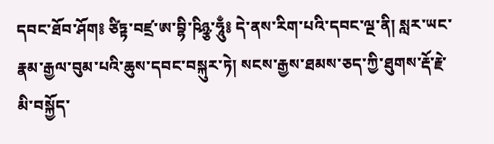དབང་ཐོབ་ཤོག༔ ཙིཏྟ་བཛྲ་ཨ་བྷི་ཥིཉྩ་ཧཱུྃ༔ དེ་ནས་རིག་པའི་དབང་ལྔ་ནི། སླར་ཡང་རྣམ་རྒྱལ་བུམ་པའི་ཆུས་དབང་བསྐུར་ཏེ། སངས་རྒྱས་ཐམས་ཅད་ཀྱི་ཐུགས་རྡོ་རྗེ་མི་བསྐྱོད་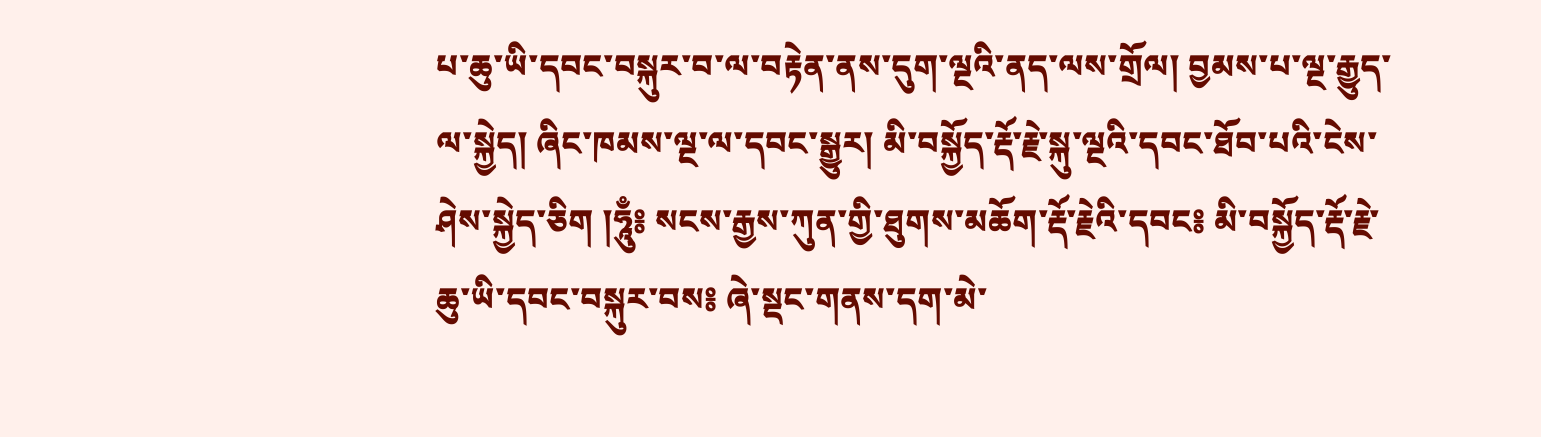པ་ཆུ་ཡི་དབང་བསྐུར་བ་ལ་བརྟེན་ནས་དུག་ལྔའི་ནད་ལས་གྲོལ། བྱམས་པ་ལྔ་རྒྱུད་ལ་སྐྱེད། ཞིང་ཁམས་ལྔ་ལ་དབང་སྒྱུར། མི་བསྐྱོད་རྡོ་རྗེ་སྐུ་ལྔའི་དབང་ཐོབ་པའི་ངེས་ཤེས་སྐྱེད་ཅིག །ཧཱུྃ༔ སངས་རྒྱས་ཀུན་གྱི་ཐུགས་མཆོག་རྡོ་རྗེའི་དབང༔ མི་བསྐྱོད་རྡོ་རྗེ་ཆུ་ཡི་དབང་བསྐུར་བས༔ ཞེ་སྡང་གནས་དག་མེ་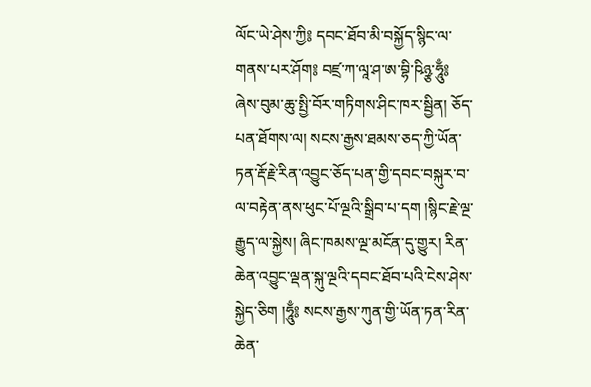ལོང་ཡེ་ཤེས་ཀྱི༔ དབང་ཐོབ་མི་བསྐྱོད་སྙིང་ལ་གནས་པར་ཤོག༔ བཛྲ་ཀ་ལཱ་ཤ་ཨ་བྷི་ཥིཉྩ་ཧཱུྃ༔ ཞེས་བུམ་ཆུ་སྤྱི་བོར་གཏིགས་ཤིང་ཁར་སྦྱིན། ཅོད་པན་ཐོགས་ལ། སངས་རྒྱས་ཐམས་ཅད་ཀྱི་ཡོན་ཏན་རྡོ་རྗེ་རིན་འབྱུང་ཅོད་པན་གྱི་དབང་བསྐུར་བ་ལ་བརྟེན་ནས་ཕུང་པོ་ལྔའི་སྒྲིབ་པ་དག །སྙིང་རྗེ་ལྔ་རྒྱུད་ལ་སྐྱེས། ཞིང་ཁམས་ལྔ་མངོན་དུ་གྱུར། རིན་ཆེན་འབྱུང་ལྡན་སྐུ་ལྔའི་དབང་ཐོབ་པའི་ངེས་ཤེས་སྐྱེད་ཅིག །ཧཱུྃ༔ སངས་རྒྱས་ཀུན་གྱི་ཡོན་ཏན་རིན་ཆེན་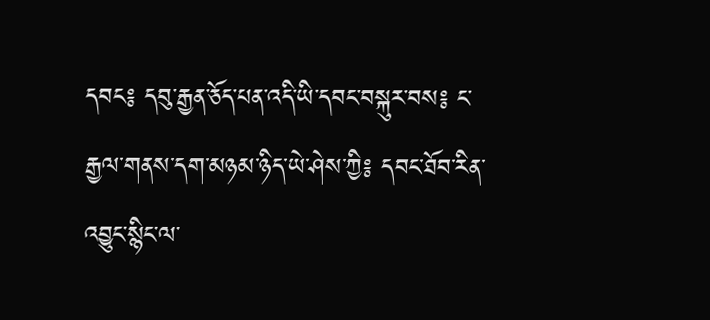དབང༔ དབུ་རྒྱན་ཅོད་པན་འདི་ཡི་དབང་བསྐུར་བས༔ ང་རྒྱལ་གནས་དག་མཉམ་ཉིད་ཡེ་ཤེས་ཀྱི༔ དབང་ཐོབ་རིན་འབྱུང་སྙིང་ལ་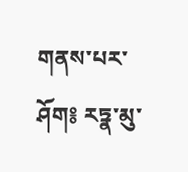གནས་པར་ཤོག༔ རཏྣ་མུ་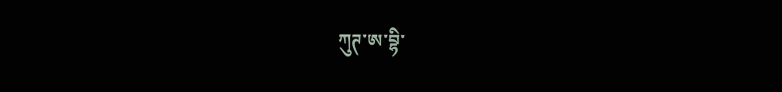ཀུཊ་ཨ་བྷི་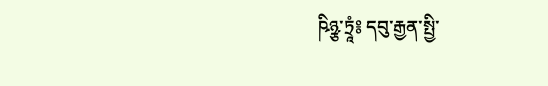ཥིཉྩ་ཏྲཱཾ༔ དབུ་རྒྱན་སྤྱི་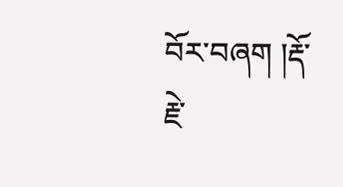བོར་བཞག །རྡོ་རྗེ་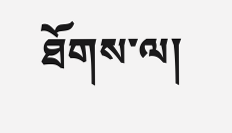ཐོགས་ལ།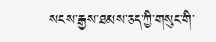སངས་རྒྱས་ཐམས་ཅད་ཀྱི་གསུང་གི་